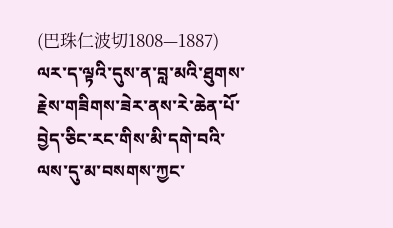(巴珠仁波切1808—1887) ལར་ད་ལྟའི་དུས་ན་བླ་མའི་ཐུགས་རྗེས་གཟིགས་ཟེར་ནས་རེ་ཆེན་པོ་བྱེད་ཅིང་རང་གིས་མི་དགེ་བའི་ལས་དུ་མ་བསགས་ཀྱང་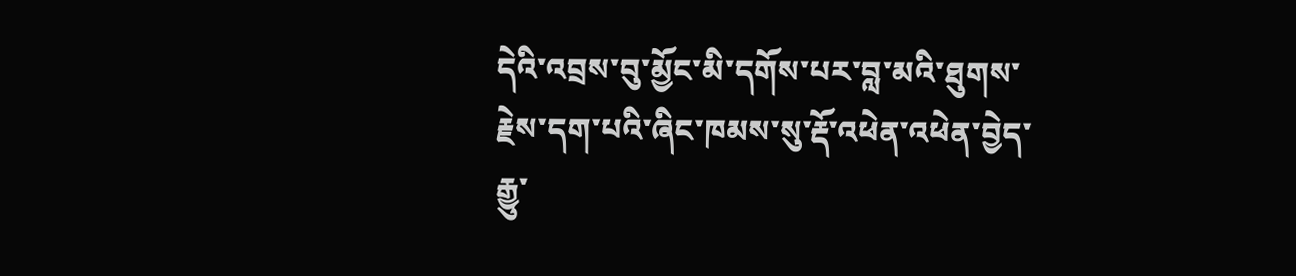དེའི་འབྲས་བུ་མྱོང་མི་དགོས་པར་བླ་མའི་ཐུགས་རྗེས་དག་པའི་ཞིང་ཁམས་སུ་རྡོ་འཕེན་འཕེན་བྱེད་རྒྱུ་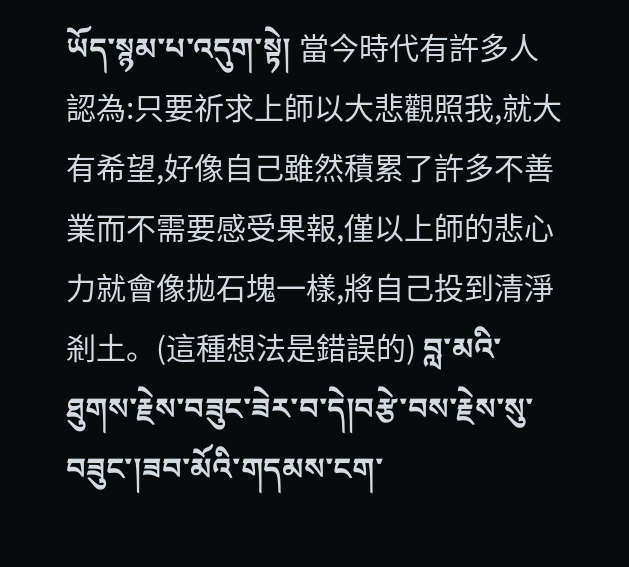ཡོད་སྙམ་པ་འདུག་སྟེ། 當今時代有許多人認為:只要祈求上師以大悲觀照我,就大有希望,好像自己雖然積累了許多不善業而不需要感受果報,僅以上師的悲心力就會像拋石塊一樣,將自己投到清淨剎土。(這種想法是錯誤的) བླ་མའི་ཐུགས་རྗེས་བཟུང་ཟེར་བ་དེ།བརྩེ་བས་རྗེས་སུ་བཟུང་།ཟབ་མོའི་གདམས་ངག་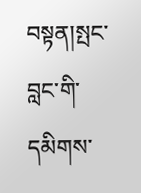བསྟན།སྤང་བླང་གི་དམིགས་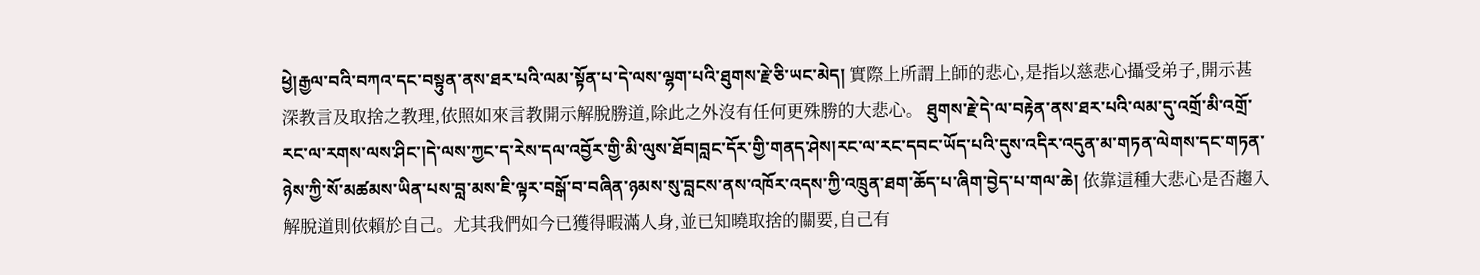ཕྱེ།རྒྱལ་བའི་བཀའ་དང་བསྟུན་ནས་ཐར་པའི་ལམ་སྟོན་པ་དེ་ལས་ལྷག་པའི་ཐུགས་རྗེ་ཅི་ཡང་མེད། 實際上所謂上師的悲心,是指以慈悲心攝受弟子,開示甚深教言及取捨之教理,依照如來言教開示解脫勝道,除此之外沒有任何更殊勝的大悲心。 ཐུགས་རྗེ་དེ་ལ་བརྟེན་ནས་ཐར་པའི་ལམ་དུ་འགྲོ་མི་འགྲོ་རང་ལ་རགས་ལས་ཤིང་།དེ་ལས་ཀྱང་ད་རེས་དལ་འབྱོར་གྱི་མི་ལུས་ཐོབ།བླང་དོར་གྱི་གནད་ཤེས།རང་ལ་རང་དབང་ཡོད་པའི་དུས་འདིར་འདུན་མ་གཏན་ལེགས་དང་གཏན་ཉེས་ཀྱི་སོ་མཚམས་ཡིན་པས་བླ་མས་ཇི་ལྟར་བསྒོ་བ་བཞིན་ཉམས་སུ་བླངས་ནས་འཁོར་འདས་ཀྱི་འཁྲུན་ཐག་ཆོད་པ་ཞིག་བྱེད་པ་གལ་ཆེ། 依靠這種大悲心是否趨入解脫道則依賴於自己。尤其我們如今已獲得暇滿人身,並已知曉取捨的關要,自己有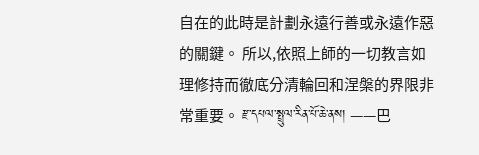自在的此時是計劃永遠行善或永遠作惡的關鍵。 所以,依照上師的一切教言如理修持而徹底分清輪回和涅槃的界限非常重要。 རྫ་དཔལ་སྤྲུལ་རིན་པོ་ཆེ་ནས། ——巴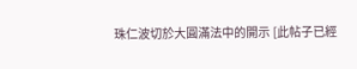珠仁波切於大圓滿法中的開示 [此帖子已經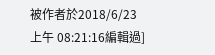被作者於2018/6/23 上午 08:21:16編輯過]